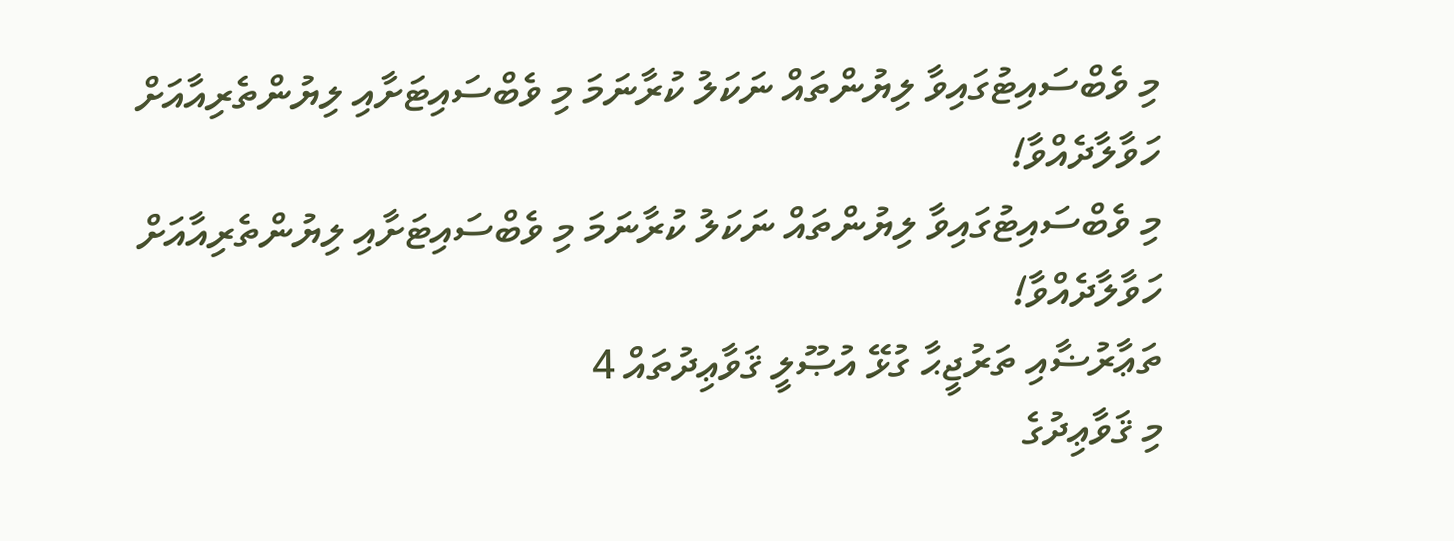މި ވެބްސައިޓުގައިވާ ލިޔުންތައް ނަކަލު ކުރާނަމަ މި ވެބްސައިޓަށާއި ލިޔުންތެރިއާއަށް ހަވާލާދެއްވާ!
މި ވެބްސައިޓުގައިވާ ލިޔުންތައް ނަކަލު ކުރާނަމަ މި ވެބްސައިޓަށާއި ލިޔުންތެރިއާއަށް ހަވާލާދެއްވާ!
ތަޢާރުޟާއި ތަރުޖީޙާ ގުޅޭ އުޞޫލީ ޤަވާޢިދުތައް 4
މި ޤަވާޢިދުގެ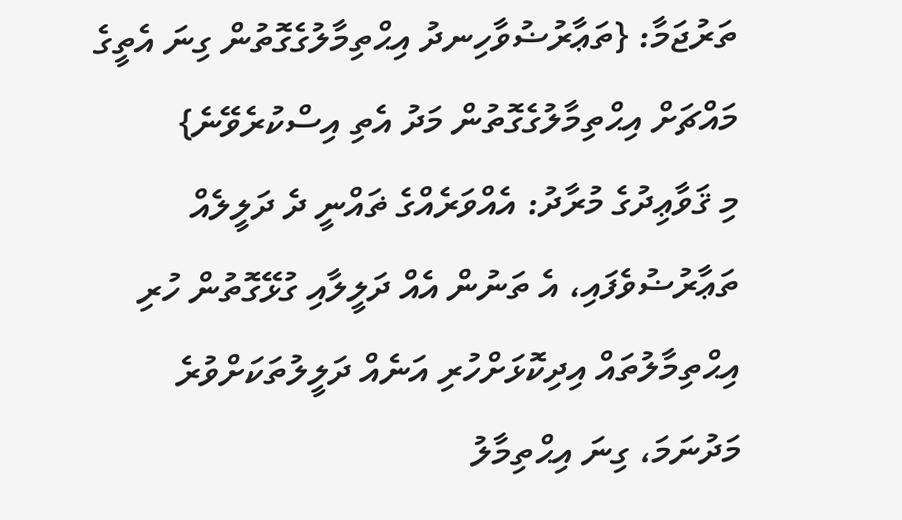ތަރުޖަމާ: {ތަޢާރުޟުވާހިނދު އިޙްތިމާލުގެގޮތުން ގިނަ އެތީގެ މައްޗަށް އިޙްތިމާލުގެގޮތުން މަދު އެތި އިސްކުރެވޭނެ}
މި ޤަވާޢިދުގެ މުރާދު: އެއްވަރެއްގެ ޡައްނީ ދެ ދަލީލެއް ތަޢާރުޟުވެފައި، އެ ތަނުން އެއް ދަލީލާއި ގުޅޭގޮތުން ހުރި އިޙްތިމާލުތައް އިދިކޮޅަށްހުރި އަނެއް ދަލީލުތަކަށްވުރެ މަދުނަމަ، ގިނަ އިޙްތިމާލު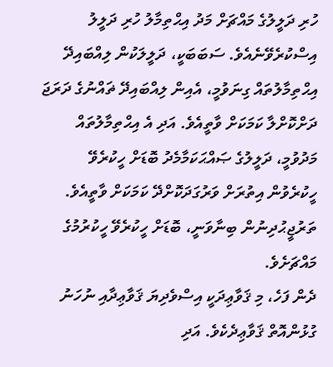ހުރި ދަލީލުގެ މައްޗަށް މަދު އިޙްތިމާލު ހުރި ދަލީލު އިސްކުރެވޭނެއެވެ. ސަބަބަކީ، ދަލީލަކުން ލިއްބައިދޭ އިޙްތިމާލުތައް ގިނަވުމީ، އެއިން ލިއްބައިދޭ ޡައްނުގެ ދަރަޖަ ދަށްކޮށްލާ ކަމަކަށް ވާތީއެވެ. އަދި އެ އިޙްތިމާލުތައް މަދުވުމީ، ދަލީލުގެ ޞައްޙަކަމާމެދު ބޮޑަށް ހީކުރެވޭ ހީކުރެވުން އިތުރަށް ވަރުގަދަކޮށްދޭ ކަމަކަށް ވާތީއެވެ. ތަރުޖީޙުދިނުން ބިނާވަނީ، ބޮޑަށް ހީކުރެވޭ ހީކުރުމުގެ މައްޗަށެވެ.
ދެން ފަހެ، މި ޤަވާޢިދަކީ އިސްވެދިޔަ ޤަވާޢިދާއި ނުހަނު ގުޅުންއޮތް ޤަވާޢިދެކެވެ. އަދި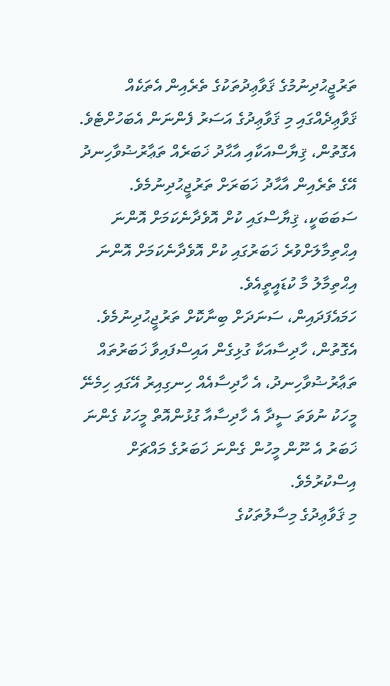ތަރުޖީޙުދިނުމުގެ ޤަވާޢިދުތަކުގެ ތެރެއިން އެތަކެއް ޤަވާޢިދެއްގައި މި ޤަވާޢިދުގެ އަސަރު ފެންނަން އެބަހުށްޓެވެ. އެގޮތުން، ޤިޔާސްއަކާއި އާޙާދު ޚަބަރެއް ތަޢާރުޟުވާހިނދު އޭގެ ތެރެއިން އާޙާދު ޚަބަރަށް ތަރުޖީޙުދިނުމެވެ. ސަބަބަކީ، ޤިޔާސްގައި ކުށް އޮވެދާނެކަމަށް އޮންނަ އިޙްތިމާލަށްވުރެ ޚަބަރުގައި ކުށް އޮވެދާނެކަމަށް އޮންނަ އިޙްތިމާލު މާ ކުޑައީތީއެވެ.
ހަމައެފަދައިން، ސަނަދަށް ބިނާކޮށް ތަރުޖީޙުދިނުމެވެ. އެގޮތުން، ހާދިސާއަކާ ގުޅިގެން އައިސްފައިވާ ޚަބަރުތައް ތަޢާރުޟުވާހިނދު، އެ ހާދިސާއެއް ހިނގިއިރު އޭގައި ހިމެނޭ މީހަކު ނުވަތަ ސީދާ އެ ހާދިސާއާ ގުޅުންއޮތް މީހަކު ގެންނަ ޚަބަރު އެ ނޫން މީހުން ގެންނަ ޚަބަރުގެ މައްޗަށް އިސްކުރުމެވެ.
މި ޤަވާޢިދުގެ މިސާލުތަކުގެ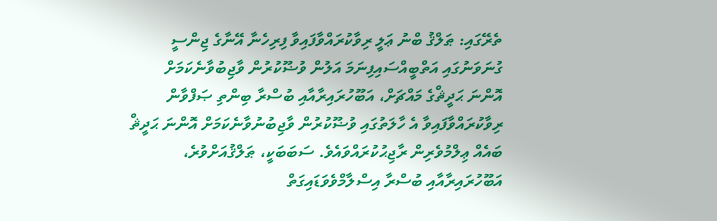ތެރޭގައި: ޠަލްޤު ބްނު ޢަލީ ރިވާކުރައްވާފައިވާ ފިރިހެނާ އޭނާގެ ޖިންސީ ގުނަވަނުގައި އަތްބީއްސައިފިނަމަ އަލުން ވުޟޫކުރުން ވާޖިބުވާނެކަމަށް އޮންނަ ޙަދީޘްގެ މައްޗަށް، އަބޫހުރައިރާއާއި ބުސްރާ ބިންތި ޞަފްވާން ރިވާކުރައްވާފައިވާ އެ ހާލަތުގައި ވުޟޫކުރުން ވާޖިބުނުވާނެކަމަށް އޮންނަ ޙަދީޘް ބައެއް ޢިލްމުވެރިން ރާޖިޙުކުރައްވައެވެ. ސަބަބަކީ، ޠަލްޤުއަށްވުރެ، އަބޫހުރައިރާއާއި ބުސްރާ އިސްލާމްވެވަޑައިގަތް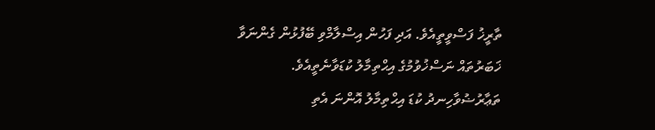ތާރީޚު ފަސްވީތީއެވެ. އަދި ފަހުން އިސްލާމްވި ބޭފުޅުން ގެންނަވާ ޚަބަރުތައް ނަސްޚުވުމުގެ އިޙްތިމާލު ކުޑަވާނެތީއެވެ. ތަޢާރުޟުވާހިނދު ކުޑަ އިޙްތިމާލު އޮންނަ އެތި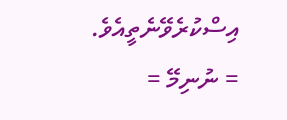އިސްކުރެވޭނެތީއެވެ.
= ނުނިމޭ =